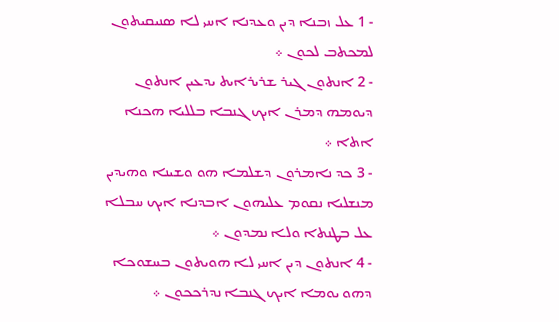- 1 ܥܠ ܙܒܢܐ ܕܝܢ ܘܥܕܢܐ ܐܚܝ ܠܐ ܤܢܝܩܝܬܘܢ ܠܡܟܬܒ ܠܟܘܢ ܀
- 2 ܐܢܬܘܢ ܓܝܪ ܫܪܝܪܐܝܬ ܝܕܥܝܢ ܐܢܬܘܢ ܕܝܘܡܗ ܕܡܪܢ ܐܝܟ ܓܢܒܐ ܒܠܠܝܐ ܗܟܢܐ ܐܬܐ ܀
- 3 ܟܕ ܢܐܡܪܘܢ ܕܫܠܡܐ ܗܘ ܘܫܝܢܐ ܘܗܝܕܝܢ ܡܢܫܠܝܐ ܢܩܘܡ ܥܠܝܗܘܢ ܐܒܕܢܐ ܐܝܟ ܚܒܠܐ ܥܠ ܒܛܢܬܐ ܘܠܐ ܢܡܕܘܢ ܀
- 4 ܐܢܬܘܢ ܕܝܢ ܐܚܝ ܠܐ ܗܘܝܬܘܢ ܒܚܫܘܟܐ ܕܗܘ ܝܘܡܐ ܐܝܟ ܓܢܒܐ ܢܕܪܟܟܘܢ ܀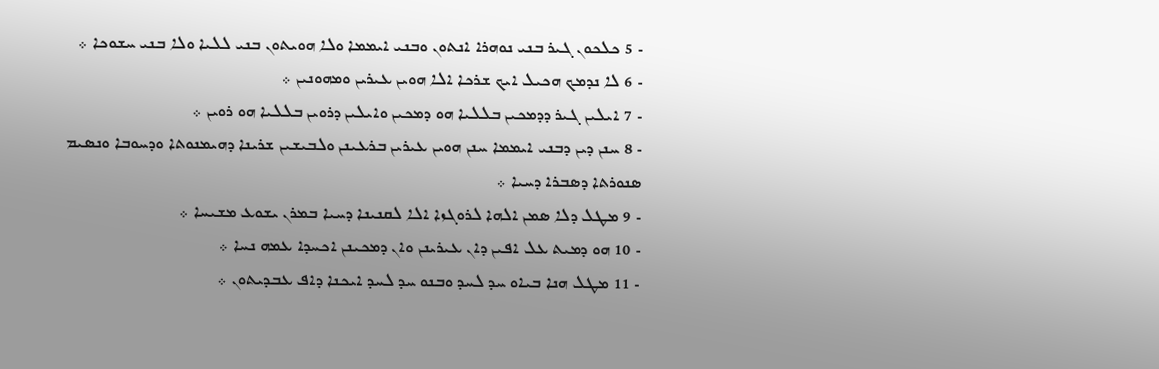- 5 ܟܠܟܘܢ ܓܝܪ ܒܢܝ ܢܘܗܪܐ ܐܢܬܘܢ ܘܒܢܝ ܐܝܡܡܐ ܘܠܐ ܗܘܝܬܘܢ ܒܢܝ ܠܠܝܐ ܘܠܐ ܒܢܝ ܚܫܘܟܐ ܀
- 6 ܠܐ ܢܕܡܟ ܗܟܝܠ ܐܝܟ ܫܪܟܐ ܐܠܐ ܗܘܝܢ ܥܝܪܝܢ ܘܡܗܘܢܝܢ ܀
- 7 ܐܝܠܝܢ ܓܝܪ ܕܕܡܟܝܢ ܒܠܠܝܐ ܗܘ ܕܡܟܝܢ ܘܐܝܠܝܢ ܕܪܘܝܢ ܒܠܠܝܐ ܗܘ ܪܘܝܢ ܀
- 8 ܚܢܢ ܕܝܢ ܕܒܢܝ ܐܝܡܡܐ ܚܢܢ ܗܘܝܢ ܥܝܪܝܢ ܒܪܥܝܢܢ ܘܠܒܝܫܝܢ ܫܪܝܢܐ ܕܗܝܡܢܘܬܐ ܘܕܚܘܒܐ ܘܢܤܝܡ ܤܢܘܪܬܐ ܕܤܒܪܐ ܕܚܝܐ ܀
- 9 ܡܛܠ ܕܠܐ ܤܡܢ ܐܠܗܐ ܠܪܘܓܙܐ ܐܠܐ ܠܩܢܝܢܐ ܕܚܝܐ ܒܡܪܢ ܝܫܘܥ ܡܫܝܚܐ ܀
- 10 ܗܘ ܕܡܝܬ ܥܠ ܐܦܝܢ ܕܐܢ ܥܝܪܝܢܢ ܘܐܢ ܕܡܟܝܢܢ ܐܟܚܕܐ ܥܡܗ ܢܚܐ ܀
- 11 ܡܛܠ ܗܢܐ ܒܝܐܘ ܚܕ ܠܚܕ ܘܒܢܘ ܚܕ ܠܚܕ ܐܝܟܢܐ ܕܐܦ ܥܒܕܝܬܘܢ ܀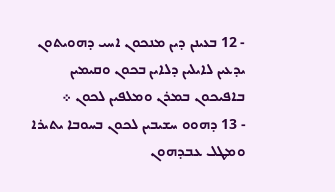- 12 ܒܥܝܢܢ ܕܝܢ ܡܢܟܘܢ ܐܚܝ ܕܗܘܝܬܘܢ ܝܕܥܝܢ ܠܐܝܠܝܢ ܕܠܐܝܢ ܒܟܘܢ ܘܩܝܡܝܢ ܒܐܦܝܟܘܢ ܒܡܪܢ ܘܡܠܦܝܢ ܠܟܘܢ ܀
- 13 ܕܗܘܘ ܚܫܝܒܝܢ ܠܟܘܢ ܒܚܘܒܐ ܝܬܝܪܐ ܘܡܛܠ ܥܒܕܗܘܢ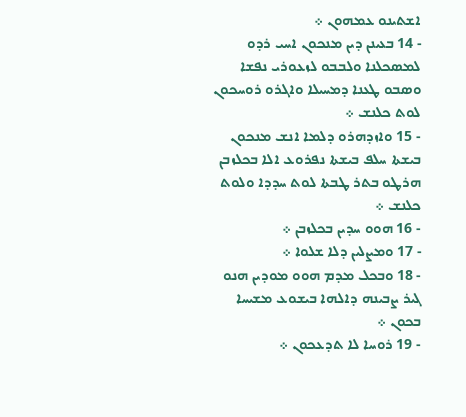ܐܫܬܝܢܘ ܥܡܗܘܢ ܀
- 14 ܒܥܝܢܢ ܕܝܢ ܡܢܟܘܢ ܐܚܝ ܪܕܘ ܠܡܤܟܠܢܐ ܘܠܒܒܘ ܠܙܥܘܪܝ ܢܦܫܐ ܘܤܒܘ ܛܥܢܐ ܕܡܚܝܠܐ ܘܐܓܪܘ ܪܘܚܟܘܢ ܠܘܬ ܟܠܢܫ ܀
- 15 ܘܐܙܕܗܪܘ ܕܠܡܐ ܐܢܫ ܡܢܟܘܢ ܒܝܫܬܐ ܚܠܦ ܒܝܫܬܐ ܢܦܪܘܥ ܐܠܐ ܒܟܠܙܒܢ ܗܪܛܘ ܒܬܪ ܛܒܬܐ ܠܘܬ ܚܕܕܐ ܘܠܘܬ ܟܠܢܫ ܀
- 16 ܗܘܘ ܚܕܝܢ ܒܟܠܙܒܢ ܀
- 17 ܘܡܨܠܝܢ ܕܠܐ ܫܠܘܐ ܀
- 18 ܘܒܟܠ ܡܕܡ ܗܘܘ ܡܘܕܝܢ ܗܢܘ ܓܝܪ ܨܒܝܢܗ ܕܐܠܗܐ ܒܝܫܘܥ ܡܫܝܚܐ ܒܟܘܢ ܀
- 19 ܪܘܚܐ ܠܐ ܬܕܥܟܘܢ ܀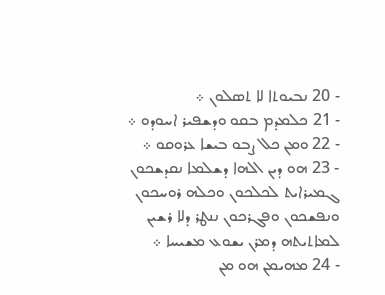- 20 ܢܒܝܘܬܐ ܠܐ ܬܤܠܘܢ ܀
- 21 ܟܠܡܕܡ ܒܩܘ ܘܕܫܦܝܪ ܐܚܘܕܘ ܀
- 22 ܘܡܢ ܟܠ ܨܒܘ ܒܝܫܐ ܥܪܘܩܘ ܀
- 23 ܗܘ ܕܝܢ ܐܠܗܐ ܕܫܠܡܐ ܢܩܕܫܟܘܢ ܓܡܝܪܐܝܬ ܠܟܠܟܘܢ ܘܟܠܗ ܪܘܚܟܘܢ ܘܢܦܫܟܘܢ ܘܦܓܪܟܘܢ ܢܢܛܪ ܕܠܐ ܪܫܝܢ ܠܡܐܬܝܬܗ ܕܡܪܢ ܝܫܘܥ ܡܫܝܚܐ ܀
- 24 ܡܗܝܡܢ ܗܘ ܡܢ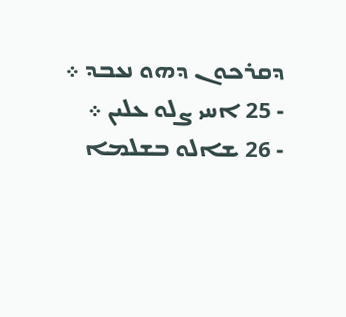ܕܩܪܟܘܢ ܕܗܘ ܢܥܒܕ ܀
- 25 ܐܚܝ ܨܠܘ ܥܠܝܢ ܀
- 26 ܫܐܠܘ ܒܫܠܡܐ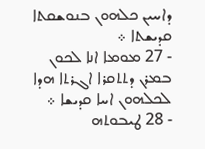ܕܐܚܝܢ ܟܠܗܘܢ ܒܢܘܫܩܬܐ ܩܕܝܫܬܐ ܀
- 27 ܡܘܡܐ ܐܢܐ ܠܟܘܢ ܒܡܪܢ ܕܬܬܩܪܐ ܐܓܪܬܐ ܗܕܐ ܠܟܠܗܘܢ ܐܚܐ ܩܕܝܫܐ ܀
- 28 ܛܝܒܘܬܗ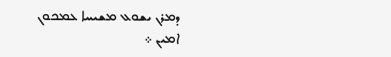ܕܡܪܢ ܝܫܘܥ ܡܫܝܚܐ ܥܡܟܘܢ ܐܡܝܢ ܀